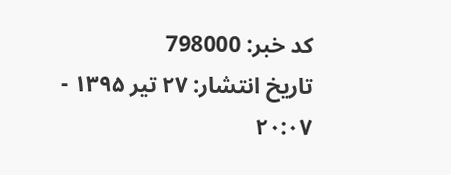کد خبر: 798000
تاریخ انتشار: ۲۷ تير ۱۳۹۵ - ۲۰:۰۷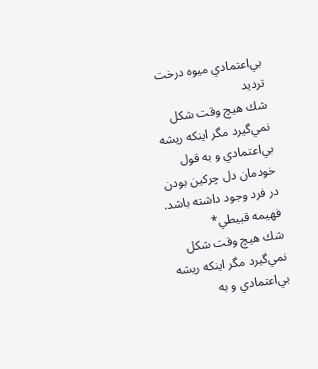بي‌اعتمادي ميوه درخت ترديد
شك هيچ وقت شكل نمي‌گيرد مگر اينكه ريشه بي‌اعتمادي و به قول خودمان دل چركين بودن در فرد وجود داشته باشد.
فهيمه قبيطي*
شك هيچ وقت شكل نمي‌گيرد مگر اينكه ريشه بي‌اعتمادي و به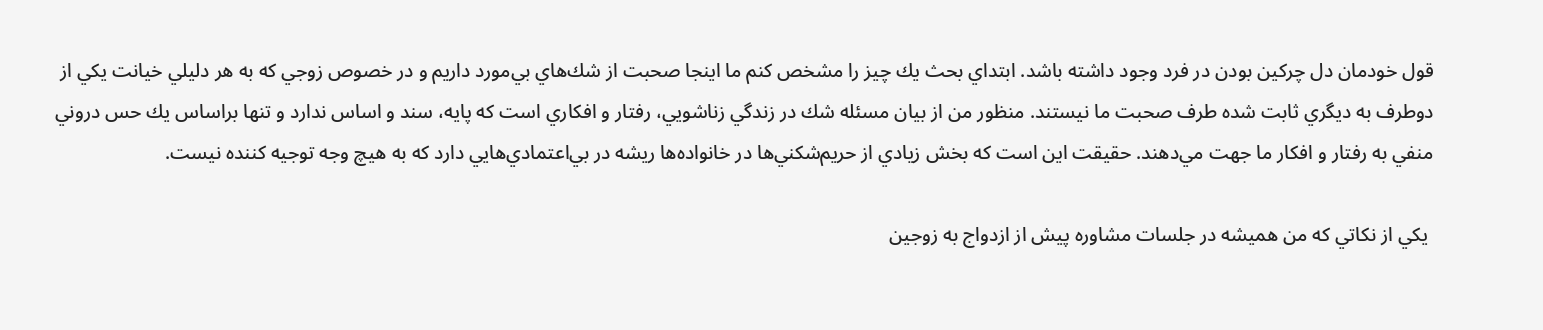قول خودمان دل چركين بودن در فرد وجود داشته باشد. ابتداي بحث يك چيز را مشخص كنم ما اينجا صحبت از شك‌هاي بي‌مورد داريم و در خصوص زوجي كه به هر دليلي خيانت يكي از دوطرف به ديگري ثابت شده طرف صحبت ما نيستند. منظور من از بيان مسئله شك در زندگي زناشويي، رفتار و افكاري است كه پايه، سند و اساس ندارد و تنها براساس يك حس دروني منفي به رفتار و افكار ما جهت مي‌دهند. حقيقت اين است كه بخش زيادي از حريم‌شكني‌ها در خانواده‌ها ريشه در بي‌اعتمادي‌هايي دارد كه به هيچ وجه توجيه كننده نيست.

 يكي از نكاتي كه من هميشه در جلسات مشاوره پيش از ازدواج به زوجين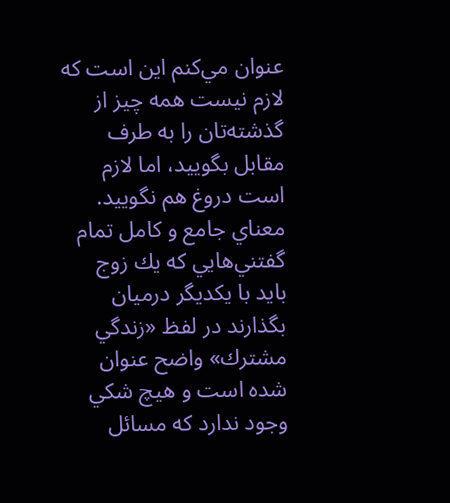عنوان مي‌كنم اين است كه لازم نيست همه چيز از گذشته‌تان را به طرف مقابل بگوييد، اما لازم است دروغ هم نگوييد. معناي جامع و كامل تمام گفتني‌هايي كه يك زوج بايد با يكديگر درميان بگذارند در لفظ «زندگي مشترك» واضح عنوان شده است و هيچ شكي وجود ندارد كه مسائل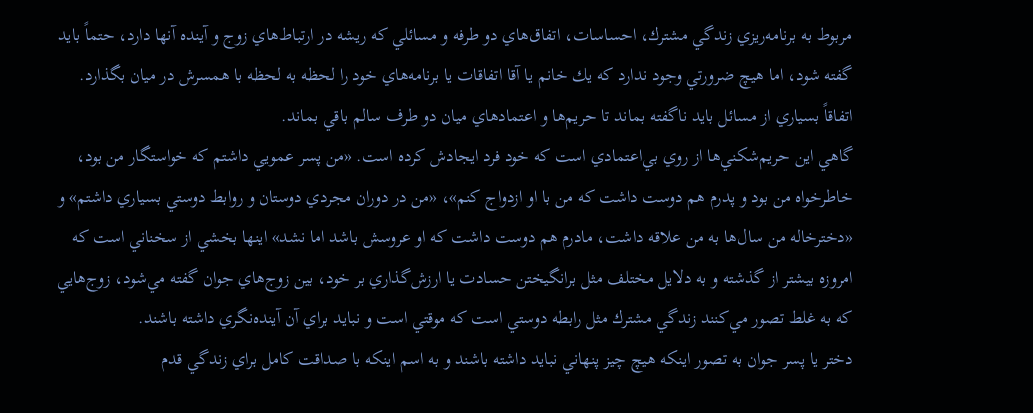مربوط به برنامه‌ريزي زندگي مشترك، احساسات، اتفاق‌هاي دو طرفه و مسائلي كه ريشه در ارتباط‌هاي زوج و آينده آنها دارد، حتماً بايد گفته شود، اما هيچ ضرورتي وجود ندارد كه يك خانم يا آقا اتفاقات يا برنامه‌هاي خود را لحظه به لحظه با همسرش در ميان بگذارد. اتفاقاً بسياري از مسائل بايد ناگفته بماند تا حريم‌ها و اعتمادهاي ميان دو طرف سالم باقي بماند.
گاهي اين حريم‌شكني‌ها از روي بي‌اعتمادي است كه خود فرد ايجادش كرده است. «من پسر عمويي داشتم كه خواستگار من بود، خاطر‌خواه من بود و پدرم هم دوست داشت كه من با او ازدواج كنم»، «من در دوران مجردي دوستان و روابط دوستي بسياري داشتم» و «دختر‌خاله من سال‌ها به من علاقه داشت، مادرم هم دوست داشت كه او عروسش باشد اما نشد» اينها بخشي از سخناني است كه امروزه بيشتر از گذشته و به دلايل مختلف مثل برانگيختن حسادت يا ارزش‌گذاري بر خود، بين زوج‌هاي جوان گفته مي‌شود، زوج‌هايي كه به غلط تصور مي‌كنند زندگي مشترك مثل رابطه دوستي است كه موقتي است و نبايد براي آن آينده‌نگري داشته باشند.
دختر يا پسر جوان به تصور اينكه هيچ چيز پنهاني نبايد داشته باشند و به اسم اينكه با صداقت كامل براي زندگي قدم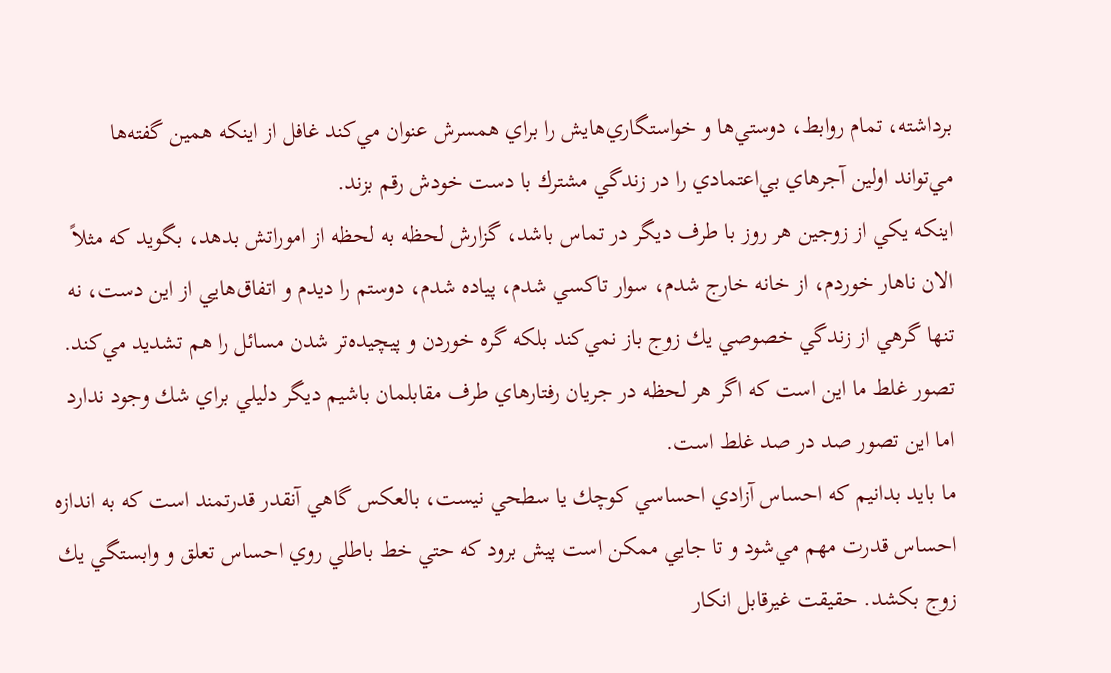برداشته، تمام روابط، دوستي‌ها و خواستگاري‌هايش را براي همسرش عنوان مي‌كند غافل از اينكه همين گفته‌ها مي‌تواند اولين آجرهاي بي‌اعتمادي را در زندگي مشترك با دست خودش رقم بزند.
اينكه يكي از زوجين هر روز با طرف ديگر در تماس باشد، گزارش لحظه به لحظه از اموراتش بدهد، بگويد كه مثلاً الان ناهار خوردم، از خانه خارج شدم، سوار تاكسي شدم، پياده شدم، دوستم را ديدم و اتفاق‌هايي از اين دست، نه تنها گرهي از زندگي خصوصي يك زوج باز نمي‌كند بلكه گره خوردن و پيچيده‌تر شدن مسائل را هم تشديد مي‌كند. تصور غلط ما اين است كه اگر هر لحظه در جريان رفتارهاي طرف مقابلمان باشيم ديگر دليلي براي شك وجود ندارد اما اين تصور صد در صد غلط است.
ما بايد بدانيم كه احساس آزادي احساسي كوچك يا سطحي نيست، بالعكس گاهي آنقدر قدرتمند است كه به اندازه احساس قدرت مهم مي‌شود و تا جايي ممكن است پيش برود كه حتي خط باطلي روي احساس تعلق و وابستگي يك زوج بكشد. حقيقت غيرقابل انكار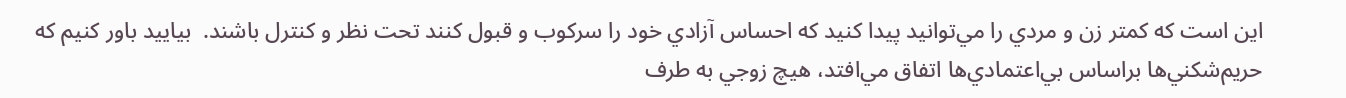اين است كه كمتر زن و مردي را مي‌توانيد پيدا كنيد كه احساس آزادي خود را سركوب و قبول كنند تحت نظر و كنترل باشند.  بياييد باور كنيم كه حريم‌شكني‌ها براساس بي‌اعتمادي‌ها اتفاق مي‌افتد، هيچ زوجي به طرف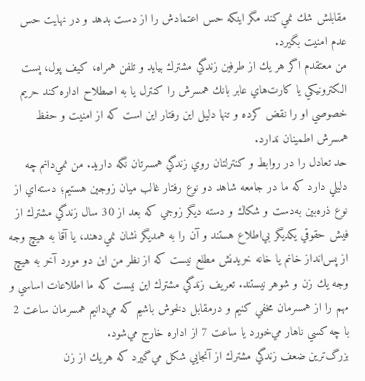مقابلش شك نمي‌كند مگر اينكه حس اعتمادش را از دست بدهد و در نهايت حس عدم امنيت بگيرد.
من معتقدم اگر هر يك از طرفين زندگي مشترك بيايد و تلفن همراه، كيف پول، پست الكترونيكي يا كارت‌هاي عابر بانك همسرش را كنترل يا به اصطلاح اداره كند حريم خصوصي او را نقض كرده و تنها دليل اين رفتار اين است كه از امنيت و حفظ همسرش اطمينان ندارد.
حد تعادل را در روابط و كنترلتان روي زندگي همسرتان نگه داريد. من نمي‌دانم چه دليلي دارد كه ما در جامعه شاهد دو نوع رفتار غالب ميان زوجين هستيم؛ دسته‌اي از نوع ذره‌بين به‌دست و شكاك و دسته ديگر زوجي كه بعد از 30 سال زندگي مشترك از فيش حقوقي يكديگر بي‌اطلاع هستند و آن را به همديگر نشان نمي‌دهند، يا آقا به هيچ وجه از پس‌انداز خانم يا خانه خريدنش مطلع نيست كه از نظر من اين دو مورد آخر به هيچ وجه يك زن و شوهر نيستند. تعريف زندگي مشترك اين نيست كه ما اطلاعات اساسي و مهم را از همسرمان مخفي كنيم و درمقابل دلخوش باشيم كه مي‌دانيم همسرمان ساعت 2 با چه كسي ناهار مي‌خورد يا ساعت 7 از اداره خارج مي‌شود.
بزرگ‌ترين ضعف زندگي مشترك از آنجايي شكل مي‌گيرد كه هريك از زن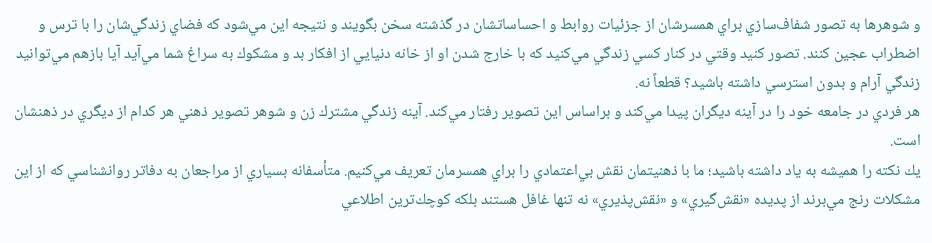و شوهرها به تصور شفاف‌سازي براي همسرشان از جزئيات روابط و احساساتشان در گذشته سخن بگويند و نتيجه اين مي‌شود كه فضاي زندگي‌شان را با ترس و اضطراب عجين كنند. تصور كنيد وقتي در كنار كسي زندگي مي‌كنيد كه با خارج شدن او از خانه دنيايي از افكار بد و مشكوك به سراغ شما مي‌آيد آيا بازهم مي‌توانيد زندگي آرام و بدون استرسي داشته باشيد؟ قطعاً نه.
هر فردي در جامعه خود را در آينه ديگران پيدا مي‌كند و براساس اين تصوير رفتار مي‌كند. آينه زندگي مشترك زن و شوهر تصوير ذهني هر كدام از ديگري در ذهنشان است.
يك نكته را هميشه به ياد داشته باشيد؛ ما با ذهنيتمان نقش بي‌اعتمادي را براي همسرمان تعريف مي‌كنيم. متأسفانه بسياري از مراجعان به دفاتر روانشناسي كه از اين مشكلات رنج مي‌برند از پديده «نقش‌گيري» و «نقش‌پذيري» نه تنها غافل هستند بلكه كوچك‌ترين اطلاعي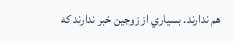هم ندارند. بسياري از زوجين خبر ندارند كه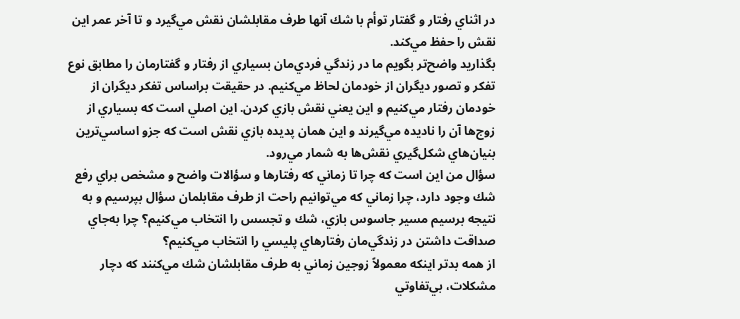در اثناي رفتار و گفتار توأم با شك آنها طرف مقابلشان نقش مي‌گيرد و تا آخر عمر اين نقش را حفظ مي‌كند.
بگذاريد واضح‌تر بگويم ما در زندگي فردي‌مان بسياري از رفتار و گفتارمان را مطابق نوع تفكر و تصور ديگران از خودمان لحاظ مي‌كنيم. در حقيقت براساس تفكر ديگران از خودمان رفتار مي‌كنيم و اين يعني نقش بازي كردن. اين اصلي است كه بسياري از زوج‌ها آن را ناديده مي‌گيرند و اين همان پديده بازي نقش است كه جزو اساسي‌ترين بنيان‌هاي شكل‌گيري نقش‌ها به شمار مي‌رود.
سؤال من اين است كه چرا تا زماني كه رفتارها و سؤالات واضح و مشخص براي رفع شك وجود دارد، چرا زماني كه مي‌توانيم راحت از طرف مقابلمان سؤال بپرسيم و به نتيجه برسيم مسير جاسوس بازي، شك و تجسس را انتخاب مي‌كنيم؟ چرا به‌جاي صداقت داشتن در زندگي‌مان رفتارهاي پليسي را انتخاب مي‌كنيم؟
از همه بدتر اينكه معمولاً زوجين زماني به طرف مقابلشان شك مي‌كنند كه دچار مشكلات، بي‌تفاوتي‌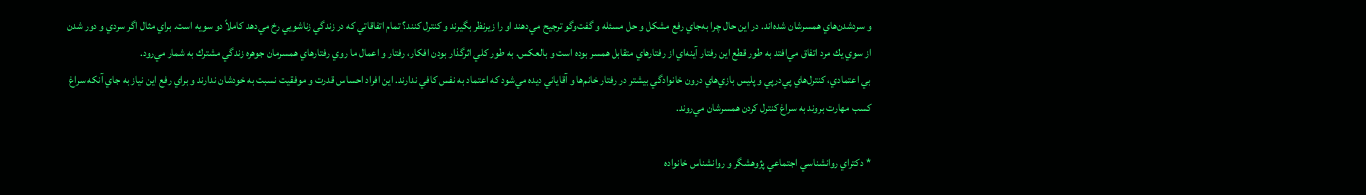و سردشدن‌هاي همسرشان شده‌اند. در اين حال چرا به‌جاي رفع مشكل و حل مسئله و گفت‌و‌گو ترجيح مي‌دهند او را زيرنظر بگيرند و كنترل كنند؟ تمام اتفاقاتي كه در زندگي زناشويي رخ مي‌دهد كاملاً دو سويه است. براي مثال اگر سردي و دور شدن از سوي يك مرد اتفاق مي‌افتد به طور قطع اين رفتار آينه‌اي از رفتارهاي متقابل همسر بوده است و بالعكس. به طور كلي اثرگذار بودن افكار، رفتار و اعمال ما روي رفتارهاي همسرمان جوهره زندگي مشترك به شمار مي‌رود.
بي اعتمادي، كنترل‌هاي پي‌در‌پي و پليس بازي‌هاي درون خانوادگي بيشتر در رفتار خانم‌ها و آقاياني ديده مي‌شود كه اعتماد به نفس كافي ندارند. اين افراد احساس قدرت و موفقيت نسبت به خودشان ندارند و براي رفع اين نياز به جاي آنكه سراغ كسب مهارت بروند به سراغ كنترل كردن همسرشان مي‌روند.

* دكتراي روانشناسي اجتماعي پژوهشگر و روانشناس خانواده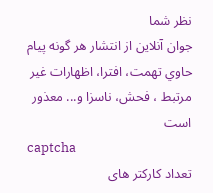نظر شما
جوان آنلاين از انتشار هر گونه پيام حاوي تهمت، افترا، اظهارات غير مرتبط ، فحش، ناسزا و... معذور است
captcha
تعداد کارکتر های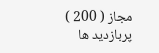مجاز ( 200 )
پربازدید ها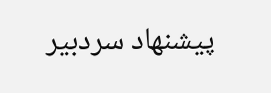پیشنهاد سردبیر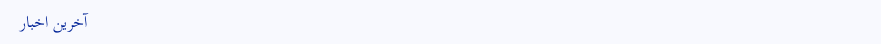آخرین اخبار